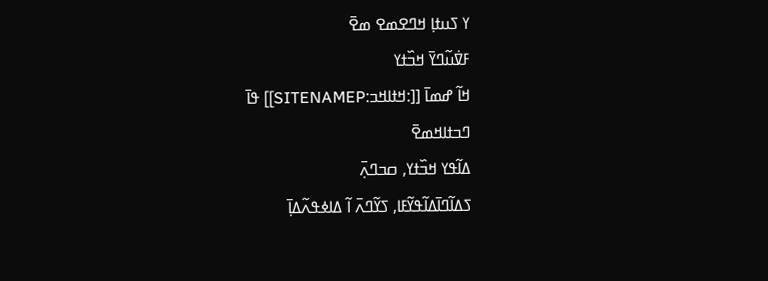ߌ ߖߎߙߊ߲ ߞߣߐߘߐ ߘߐ߫
ߓߜ߭ߎ߬ߣߌ߫ ߞߏ߰ߙߌ
ߞߊ߬ ߝߘߊ߫ [[:ߞߙߊߞߏ:SITENAMEP]] ߟߊ߫
ߣߏߙߊߞߘߐ߫
ߡߊ߬ߟߌ ߞߏ߰ߙߌ, ߛߏߣߍ߲߫
ߖߡߊ߬ߣߊ߫ߡߊ߬ߟߌ߬ߓߊ, ߖߌ߬ߣߍ߫ ߊ߬ ߡߊߦߟߍ߬ߡߊ߲߫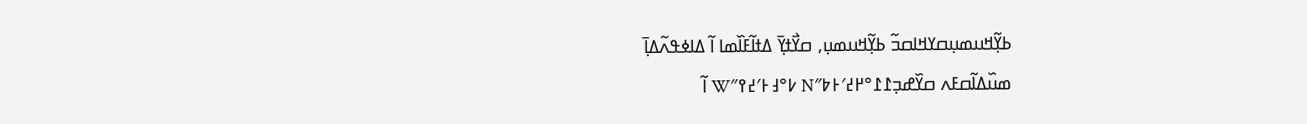ߕߌ߲߬ߞߎߘߎ߲ߛߌߞߊߛߏ߬ ߕߌ߲߬ߞߎߘߎ߲, ߛߌ߯ߙߌ߲߫ ߡߙߊ߬ߓߊ߰ߘߊ ߊ߬ ߡߊߦߟߍ߬ߡߊ߲߫
ߘߎ߰ߡߊ߬ߛߓߍ ߛߌ߰ߝߏ߲߁߁°߂߄′߅߈″N ߇°߃߅′߄߉″W ߊ߬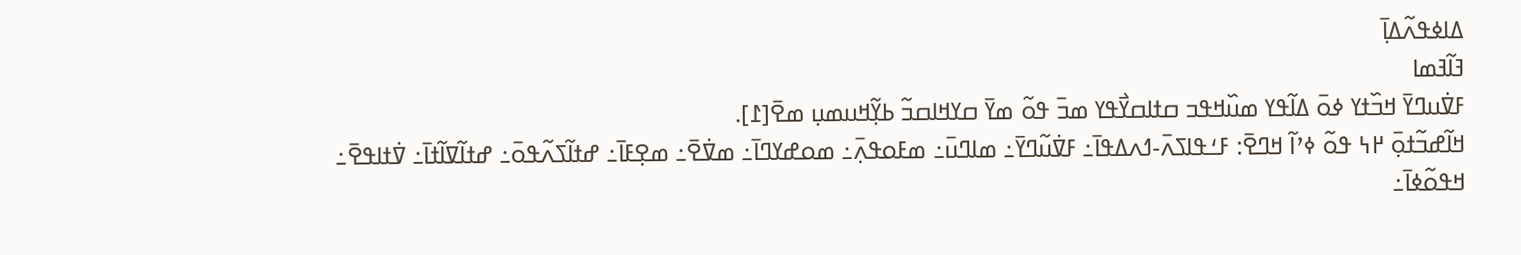ߡߊߦߟߍ߬ߡߊ߲߫
ߔߊ߬ߔߘߊ
ߓߜ߭ߎߣߌ߫ ߞߏ߰ߙߌ ߦߋ߫ ߡߊ߬ߟߌ ߘߎ߰ߞߟߏ ߛߙߊߛߌ߯ߟߌ ߘߏ߫ ߟߋ߬ ߘߌ߫ ߛߌߞߊߛߏ߬ ߕߌ߲߬ߞߎߘߎ߲ ߘߐ߫[߁].
ߞߊ߬ߝߏ߬ߙߋ߲߫ ߂߆ ߟߋ߬ ߦߴߊ߬ ߞߣߐ߫: ߓߑߟߊߖߍ߫-ߗߍߡߟߊ߫߸ ߓߜ߭ߎ߬ߣߌ߫߸ ߘߊߣߎ߫߸ ߘߓߋߟߍ߲߫߸ ߘߋߝߌߣߊ߫߸ ߘߜ߭ߐ߫߸ ߘߐ߲ߓߊ߫߸ ߝߙߊ߬ߖߍ߬ߟߋ߫߸ ߝߙߊ߬ߜߊ߬ߙߊ߫߸ ߜ߭ߙߊߟߐ߫߸ ߞߟߋ߬ߦߊ߫߸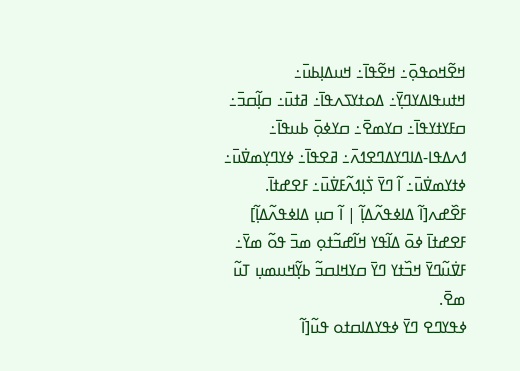ߞߐ߬ߞߋߟߋ߲߫߸ ߞߐ߬ߟߊ߫߸ ߞߎߡߊ߲ߕߎ߫߸ ߞߙߎߟߊߡߌߣߌ߲߫߸ ߡߋߙߌߖߍߟߊ߫߸ ߥߙߎ߫߸ ߛߊ߲߬ߛߏ߫߸ ߛߓߌߙߌߟߊ߫߸ ߛߌߘߐ߫߸ ߛߌߦߋ߲߫ ߕߎߟߊ߫߸ ߗߍߡߟߊ-ߡߊߣߌߡߣߐߗߍ߫߸ ߥߐߟߊ߫߸ ߦߌߣߌ߲ߘߜ߭ߎ߫߸ ߦߙߌߘߜ߭ߎ߫߸ ߊ߬ ߣߌ߫ ߖ߭ߊ߲ߗߍ߬ߓߜ߭ߎ߫߸ ߓߐߝߙߊ߫.
ߓߐ߰ߝߍ[ߊ߬ ߡߊߦߟߍ߬ߡߊ߲߬ | ߊ߬ ߛߎ߲ ߡߊߦߟߍ߬ߡߊ߲߬]
ߓߐߝߙߊ߫ ߦߋ߫ ߡߊ߬ߟߌ ߞߊ߬ߝߏ߬ߙߋ߲ ߘߏ߫ ߟߋ߬ ߘߌ߫߸ ߓߜ߭ߎ߬ߣߌ߫ ߞߏ߰ߙߌ ߣߌ߫ ߛߌߞߊߛߏ߬ ߕߌ߲߬ߞߎߘߎ߲ ߠߎ߬ ߘߐ߫.
ߦߟߌߣߐ ߣߌ߫ ߦߟߌߡߊߛߙߋ ߟߎ߬[ߊ߬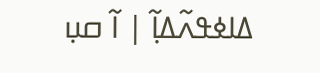ߡߊߦߟߍ߬ߡߊ߲߬ | ߊ߬ ߛߎ߲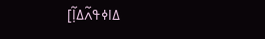ߡߊߦߟߍ߬ߡߊ߲߬]